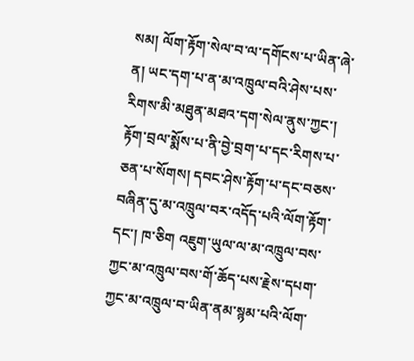སམ། ལོག་རྟོག་སེལ་བ་ལ་དགོངས་པ་ཡིན་ཞེ་ན། ཡང་དག་པ་ན་མ་འཁྲུལ་བའི་ཤེས་པས་རིགས་མི་མཐུན་མཐའ་དག་སེལ་ནུས་ཀྱང་། རྟོག་བྲལ་སྨོས་པ་ནི་བྱེ་བྲག་པ་དང་རིགས་པ་ཅན་པ་སོགས། དབང་ཤེས་རྟོག་པ་དང་བཅས་བཞིན་དུ་མ་འཁྲུལ་བར་འདོད་པའི་ལོག་རྟོག་དང་། ཁ་ཅིག འཇུག་ཡུལ་ལ་མ་འཁྲུལ་བས་ཀྱང་མ་འཁྲུལ་བས་གོ་ཆོད་པས་རྗེས་དཔག་ཀྱང་མ་འཁྲུལ་བ་ཡིན་ནམ་སྙམ་པའི་ལོག་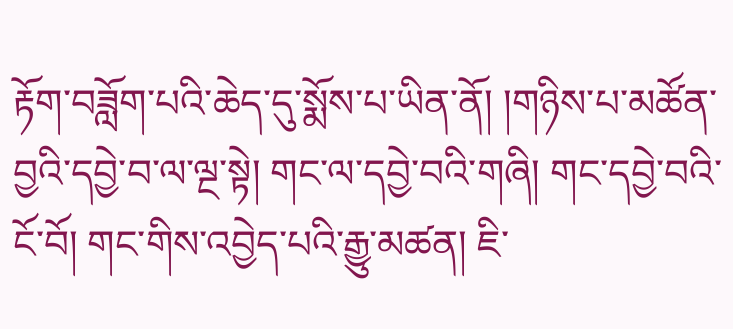རྟོག་བཟློག་པའི་ཆེད་དུ་སྨོས་པ་ཡིན་ནོ། །གཉིས་པ་མཚོན་བྱའི་དབྱེ་བ་ལ་ལྔ་སྟེ། གང་ལ་དབྱེ་བའི་གཞི། གང་དབྱེ་བའི་ངོ་བོ། གང་གིས་འབྱེད་པའི་རྒྱུ་མཚན། ཇི་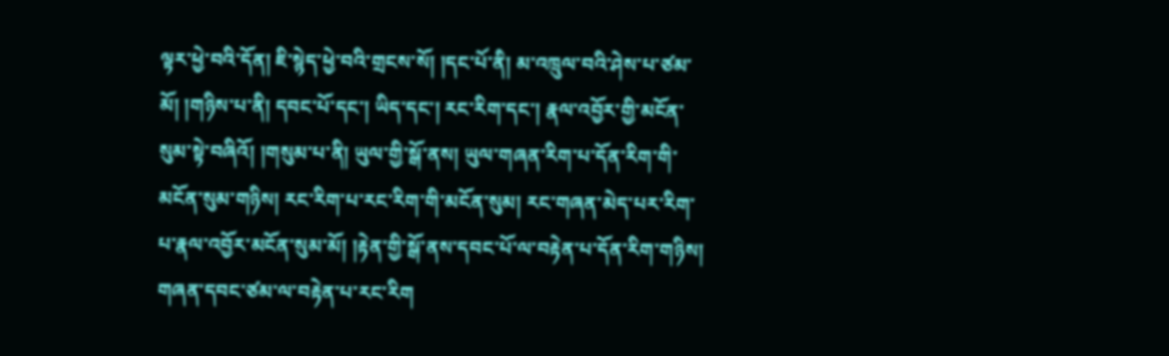ལྟར་ཕྱེ་བའི་དོན། ཇི་སྙེད་ཕྱེ་བའི་གྲངས་སོ། །དང་པོ་ནི། མ་འཁྲུལ་བའི་ཤེས་པ་ཙམ་མོ། །གཉིས་པ་ནི། དབང་པོ་དང་། ཡིད་དང་། རང་རིག་དང་། རྣལ་འབྱོར་གྱི་མངོན་སུམ་སྟེ་བཞིའོ། །གསུམ་པ་ནི། ཡུལ་གྱི་སྒོ་ནས། ཡུལ་གཞན་རིག་པ་དོན་རིག་གི་མངོན་སུམ་གཉིས། རང་རིག་པ་རང་རིག་གི་མངོན་སུམ། རང་གཞན་མེད་པར་རིག་པ་རྣལ་འབྱོར་མངོན་སུམ་མོ། །རྟེན་གྱི་སྒོ་ནས་དབང་པོ་ལ་བརྟེན་པ་དོན་རིག་གཉིས། གཞན་དབང་ཙམ་ལ་བརྟེན་པ་རང་རིག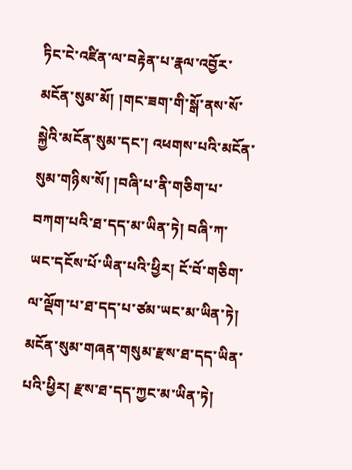ཏིང་ངེ་འཛིན་ལ་བརྟེན་པ་རྣལ་འབྱོར་མངོན་སུམ་མོ། །གང་ཟག་གི་སྒོ་ནས་སོ་སྐྱེའི་མངོན་སུམ་དང་། འཕགས་པའི་མངོན་སུམ་གཉིས་སོ། །བཞི་པ་ནི་གཅིག་པ་བཀག་པའི་ཐ་དད་མ་ཡིན་ཏེ། བཞི་ཀ་ཡང་དངོས་པོ་ཡིན་པའི་ཕྱིར། ངོ་བོ་གཅིག་ལ་ལྡོག་པ་ཐ་དད་པ་ཙམ་ཡང་མ་ཡིན་ཏེ། མངོན་སུམ་གཞན་གསུམ་རྫས་ཐ་དད་ཡིན་པའི་ཕྱིར། རྫས་ཐ་དད་ཀྱང་མ་ཡིན་ཏེ།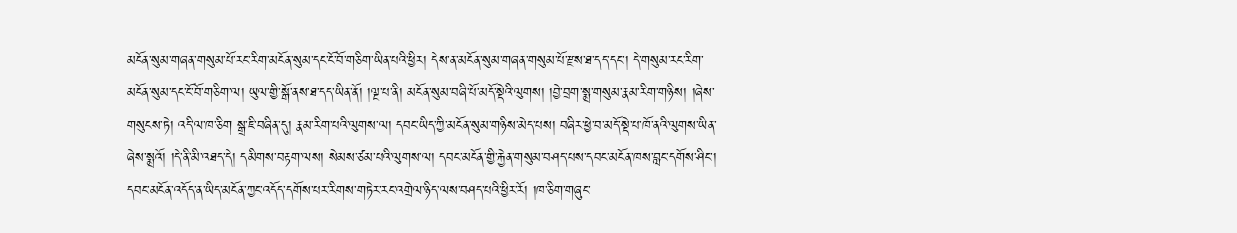མངོན་སུམ་གཞན་གསུམ་པོ་རང་རིག་མངོན་སུམ་དང་ངོ་བོ་གཅིག་ཡིན་པའི་ཕྱིར། དེས་ན་མངོན་སུམ་གཞན་གསུམ་པོ་རྫས་ཐ་དད་དང་། དེ་གསུམ་རང་རིག་མངོན་སུམ་དང་ངོ་བོ་གཅིག་ལ། ཡུལ་གྱི་སྒོ་ནས་ཐ་དད་ཡིན་ནོ། །ལྔ་པ་ནི། མངོན་སུམ་བཞི་པོ་མདོ་སྡེའི་ལུགས། །བྱེ་བྲག་སྨྲ་གསུམ་རྣམ་རིག་གཉིས། །ཞེས་གསུངས་ཏེ། འདི་ལ་ཁ་ཅིག སྒྲ་ཇི་བཞིན་དུ། རྣམ་རིག་པའི་ལུགས་ལ། དབང་ཡིད་ཀྱི་མངོན་སུམ་གཉིས་མེད་པས། བཞིར་ཕྱེ་བ་མདོ་སྡེ་པ་ཁོ་ནའི་ལུགས་ཡིན་ཞེས་སྨྲའོ། །དེ་ནི་མི་འཐད་དེ། དམིགས་བརྟག་ལས། སེམས་ཙམ་པའི་ལུགས་ལ། དབང་མངོན་གྱི་རྐྱེན་གསུམ་བཤད་པས་དབང་མངོན་ཁས་བླང་དགོས་ཤིང་། དབང་མངོན་འདོད་ན་ཡིད་མངོན་ཀྱང་འདོད་དགོས་པར་རིགས་གཏེར་རང་འགྲེལ་ཉིད་ལས་བཤད་པའི་ཕྱིར་རོ། །ཁ་ཅིག་གཞུང་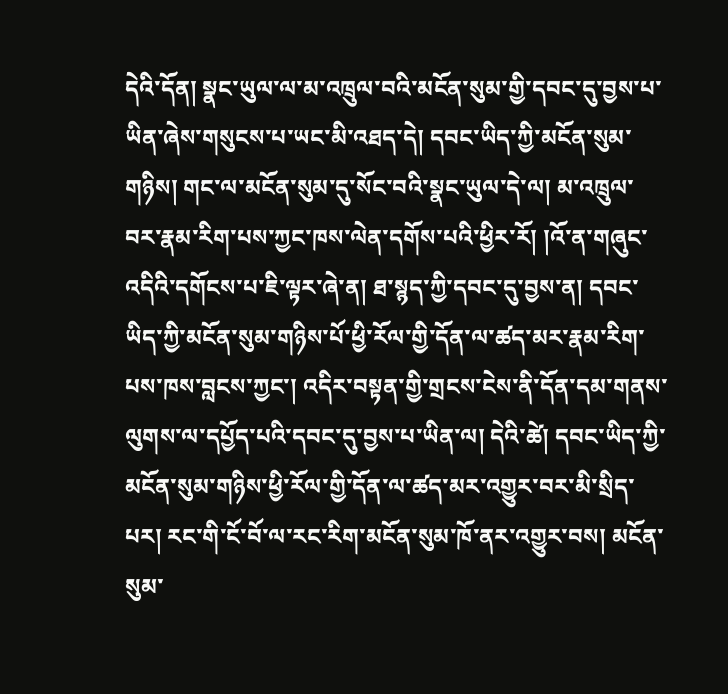དེའི་དོན། སྣང་ཡུལ་ལ་མ་འཁྲུལ་བའི་མངོན་སུམ་གྱི་དབང་དུ་བྱས་པ་ཡིན་ཞེས་གསུངས་པ་ཡང་མི་འཐད་དེ། དབང་ཡིད་ཀྱི་མངོན་སུམ་གཉིས། གང་ལ་མངོན་སུམ་དུ་སོང་བའི་སྣང་ཡུལ་དེ་ལ། མ་འཁྲུལ་བར་རྣམ་རིག་པས་ཀྱང་ཁས་ལེན་དགོས་པའི་ཕྱིར་རོ། །འོ་ན་གཞུང་འདིའི་དགོངས་པ་ཇི་ལྟར་ཞེ་ན། ཐ་སྙད་ཀྱི་དབང་དུ་བྱས་ན། དབང་ཡིད་ཀྱི་མངོན་སུམ་གཉིས་པོ་ཕྱི་རོལ་གྱི་དོན་ལ་ཚད་མར་རྣམ་རིག་པས་ཁས་བླངས་ཀྱང་། འདིར་བསྟན་གྱི་གྲངས་ངེས་ནི་དོན་དམ་གནས་ལུགས་ལ་དཔྱོད་པའི་དབང་དུ་བྱས་པ་ཡིན་ལ། དེའི་ཚེ། དབང་ཡིད་ཀྱི་མངོན་སུམ་གཉིས་ཕྱི་རོལ་གྱི་དོན་ལ་ཚད་མར་འགྱུར་བར་མི་སྲིད་པར། རང་གི་ངོ་བོ་ལ་རང་རིག་མངོན་སུམ་ཁོ་ནར་འགྱུར་བས། མངོན་སུམ་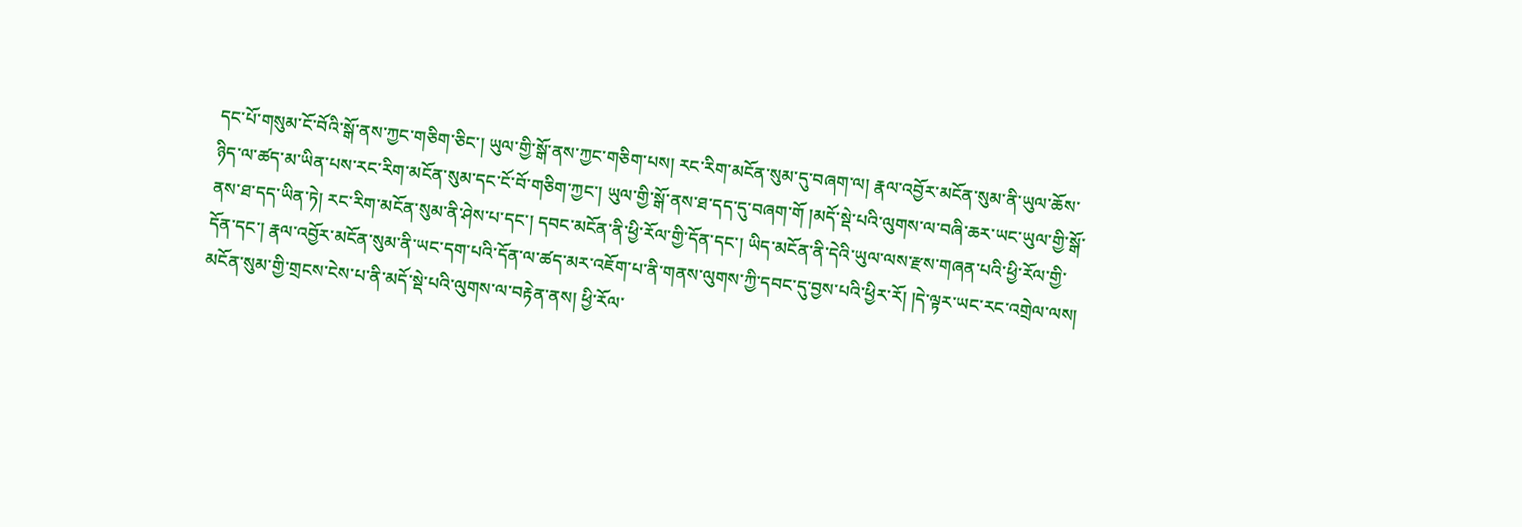དང་པོ་གསུམ་ངོ་བོའི་སྒོ་ནས་ཀྱང་གཅིག་ཅིང་། ཡུལ་གྱི་སྒོ་ནས་ཀྱང་གཅིག་པས། རང་རིག་མངོན་སུམ་དུ་བཞག་ལ། རྣལ་འབྱོར་མངོན་སུམ་ནི་ཡུལ་ཆོས་ཉིད་ལ་ཚད་མ་ཡིན་པས་རང་རིག་མངོན་སུམ་དང་ངོ་བོ་གཅིག་ཀྱང་། ཡུལ་གྱི་སྒོ་ནས་ཐ་དད་དུ་བཞག་གོ །མདོ་སྡེ་པའི་ལུགས་ལ་བཞི་ཆར་ཡང་ཡུལ་གྱི་སྒོ་ནས་ཐ་དད་ཡིན་ཏེ། རང་རིག་མངོན་སུམ་ནི་ཤེས་པ་དང་། དབང་མངོན་ནི་ཕྱི་རོལ་གྱི་དོན་དང་། ཡིད་མངོན་ནི་དེའི་ཡུལ་ལས་རྫས་གཞན་པའི་ཕྱི་རོལ་གྱི་དོན་དང་། རྣལ་འབྱོར་མངོན་སུམ་ནི་ཡང་དག་པའི་དོན་ལ་ཚད་མར་འཇོག་པ་ནི་གནས་ལུགས་ཀྱི་དབང་དུ་བྱས་པའི་ཕྱིར་རོ། །དེ་ལྟར་ཡང་རང་འགྲེལ་ལས། མངོན་སུམ་གྱི་གྲངས་ངེས་པ་ནི་མདོ་སྡེ་པའི་ལུགས་ལ་བརྟེན་ནས། ཕྱི་རོལ་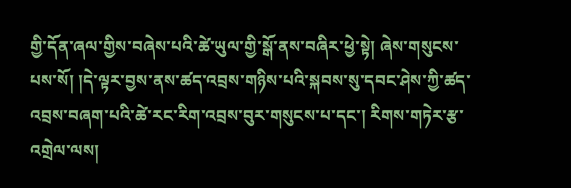གྱི་དོན་ཞལ་གྱིས་བཞེས་པའི་ཚེ་ཡུལ་གྱི་སྒོ་ནས་བཞིར་ཕྱེ་སྟེ། ཞེས་གསུངས་པས་སོ། །དེ་ལྟར་བྱས་ནས་ཚད་འབྲས་གཉིས་པའི་སྐབས་སུ་དབང་ཤེས་ཀྱི་ཚད་འབྲས་བཞག་པའི་ཚེ་རང་རིག་འབྲས་བུར་གསུངས་པ་དང་། རིགས་གཏེར་རྩ་འགྲེལ་ལས།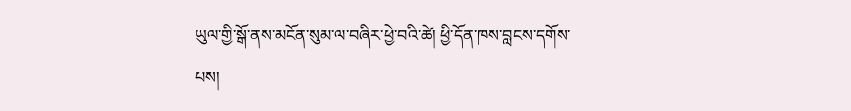ཡུལ་གྱི་སྒོ་ནས་མངོན་སུམ་ལ་བཞིར་ཕྱེ་བའི་ཚེ། ཕྱི་དོན་ཁས་བླངས་དགོས་པས།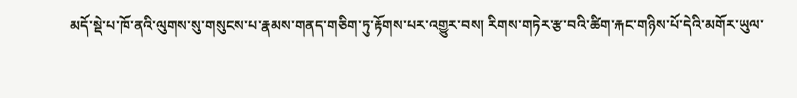མདོ་སྡེ་པ་ཁོ་ནའི་ལུགས་སུ་གསུངས་པ་རྣམས་གནད་གཅིག་ཏུ་རྟོགས་པར་འགྱུར་བས། རིགས་གཏེར་རྩ་བའི་ཚིག་རྐང་གཉིས་པོ་དེའི་མགོར་ཡུལ་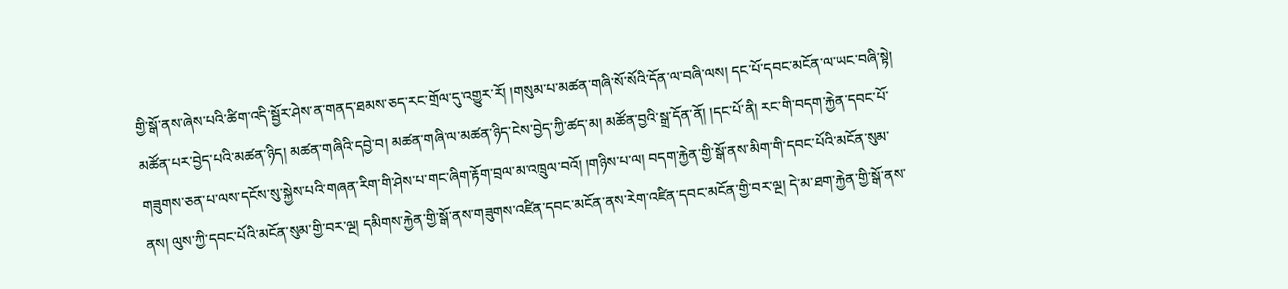གྱི་སྒོ་ནས་ཞེས་པའི་ཚིག་འདི་སྦྱོར་ཤེས་ན་གནད་ཐམས་ཅད་རང་གྲོལ་དུ་འགྱུར་རོ། །གསུམ་པ་མཚན་གཞི་སོ་སོའི་དོན་ལ་བཞི་ལས། དང་པོ་དབང་མངོན་ལ་ཡང་བཞི་སྟེ། མཚོན་པར་བྱེད་པའི་མཚན་ཉིད། མཚན་གཞིའི་དབྱེ་བ། མཚན་གཞི་ལ་མཚན་ཉིད་ངེས་བྱེད་ཀྱི་ཚད་མ། མཚོན་བྱའི་སྒྲ་དོན་ནོ། །དང་པོ་ནི། རང་གི་བདག་རྐྱེན་དབང་པོ་གཟུགས་ཅན་པ་ལས་དངོས་སུ་སྐྱེས་པའི་གཞན་རིག་གི་ཤེས་པ་གང་ཞིག་རྟོག་བྲལ་མ་འཁྲུལ་བའོ། །གཉིས་པ་ལ། བདག་རྐྱེན་གྱི་སྒོ་ནས་མིག་གི་དབང་པོའི་མངོན་སུམ་ནས། ལུས་ཀྱི་དབང་པོའི་མངོན་སུམ་གྱི་བར་ལྔ། དམིགས་རྐྱེན་གྱི་སྒོ་ནས་གཟུགས་འཛིན་དབང་མངོན་ནས་རེག་འཛིན་དབང་མངོན་གྱི་བར་ལྔ། དེ་མ་ཐག་རྐྱེན་གྱི་སྒོ་ནས་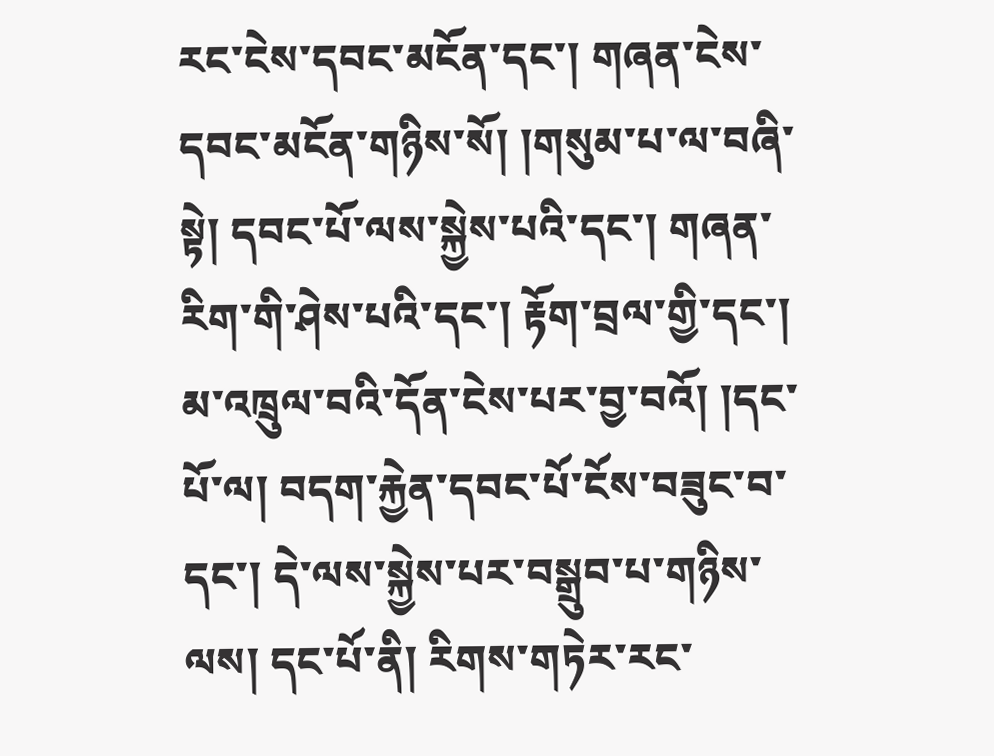རང་ངེས་དབང་མངོན་དང་། གཞན་ངེས་དབང་མངོན་གཉིས་སོ། །གསུམ་པ་ལ་བཞི་སྟེ། དབང་པོ་ལས་སྐྱེས་པའི་དང་། གཞན་རིག་གི་ཤེས་པའི་དང་། རྟོག་བྲལ་གྱི་དང་། མ་འཁྲུལ་བའི་དོན་ངེས་པར་བྱ་བའོ། །དང་པོ་ལ། བདག་རྐྱེན་དབང་པོ་ངོས་བཟུང་བ་དང་། དེ་ལས་སྐྱེས་པར་བསྒྲུབ་པ་གཉིས་ལས། དང་པོ་ནི། རིགས་གཏེར་རང་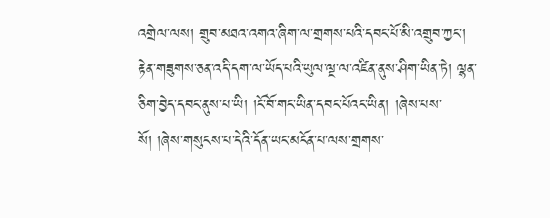འགྲེལ་ལས། གྲུབ་མཐའ་འགའ་ཞིག་ལ་གྲགས་པའི་དབང་པོ་མི་འགྲུབ་ཀྱང་། རྟེན་གཟུགས་ཅན་འདི་དག་ལ་ཡོད་པའི་ཡུལ་ལྔ་ལ་འཛིན་ནུས་ཤིག་ཡིན་ཏེ། ལྷན་ཅིག་བྱེད་དབང་ནུས་པ་ཡི། །ངོ་བོ་གང་ཡིན་དབང་པོའང་ཡིན། །ཞེས་པས་སོ། །ཞེས་གསུངས་པ་དེའི་དོན་ཡང་མངོན་པ་ལས་གྲགས་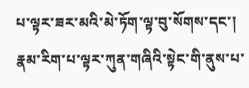པ་ལྟར་ཟར་མའི་མེ་ཏོག་ལྟ་བུ་སོགས་དང་། རྣམ་རིག་པ་ལྟར་ཀུན་གཞིའི་སྟེང་གི་ནུས་པ་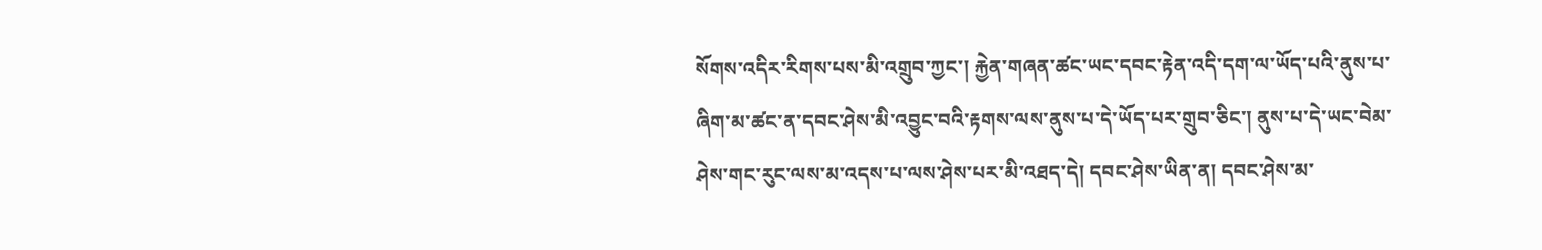སོགས་འདིར་རིགས་པས་མི་འགྲུབ་ཀྱང་། རྐྱེན་གཞན་ཚང་ཡང་དབང་རྟེན་འདི་དག་ལ་ཡོད་པའི་ནུས་པ་ཞིག་མ་ཚང་ན་དབང་ཤེས་མི་འབྱུང་བའི་རྟགས་ལས་ནུས་པ་དེ་ཡོད་པར་གྲུབ་ཅིང་། ནུས་པ་དེ་ཡང་བེམ་ཤེས་གང་རུང་ལས་མ་འདས་པ་ལས་ཤེས་པར་མི་འཐད་དེ། དབང་ཤེས་ཡིན་ན། དབང་ཤེས་མ་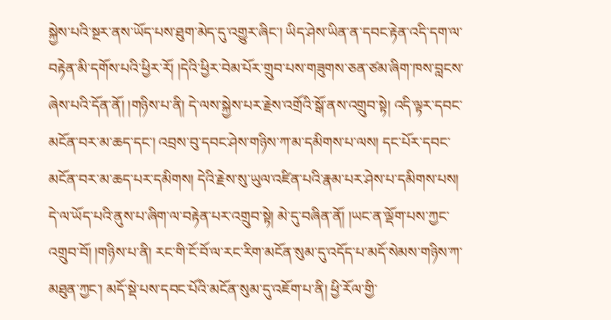སྐྱེས་པའི་སྔར་ནས་ཡོད་པས་ཐུག་མེད་དུ་འགྱུར་ཞིང་། ཡིད་ཤེས་ཡིན་ན་དབང་རྟེན་འདི་དག་ལ་བརྟེན་མི་དགོས་པའི་ཕྱིར་རོ། །དེའི་ཕྱིར་བེམ་པོར་གྲུབ་པས་གཟུགས་ཅན་ཙམ་ཞིག་ཁས་བླངས་ཞེས་པའི་དོན་ནོ། །གཉིས་པ་ནི། དེ་ལས་སྐྱེས་པར་རྗེས་འགྲོའི་སྒོ་ནས་འགྲུབ་སྟེ། འདི་ལྟར་དབང་མངོན་བར་མ་ཆད་དང་། འབྲས་བུ་དབང་ཤེས་གཉིས་ཀ་མ་དམིགས་པ་ལས། དང་པོར་དབང་མངོན་བར་མ་ཆད་པར་དམིགས། དེའི་རྗེས་སུ་ཡུལ་འཛིན་པའི་རྣམ་པར་ཤེས་པ་དམིགས་པས། དེ་ལ་ཡོད་པའི་ནུས་པ་ཞིག་ལ་བརྟེན་པར་འགྲུབ་སྟེ། མེ་དུ་བཞིན་ནོ། །ཡང་ན་ལྡོག་པས་ཀྱང་འགྲུབ་བོ། །གཉིས་པ་ནི། རང་གི་ངོ་བོ་ལ་རང་རིག་མངོན་སུམ་དུ་འདོད་པ་མདོ་སེམས་གཉིས་ཀ་མཐུན་ཀྱང་། མདོ་སྡེ་པས་དབང་པོའི་མངོན་སུམ་དུ་འཇོག་པ་ནི། ཕྱི་རོལ་གྱི་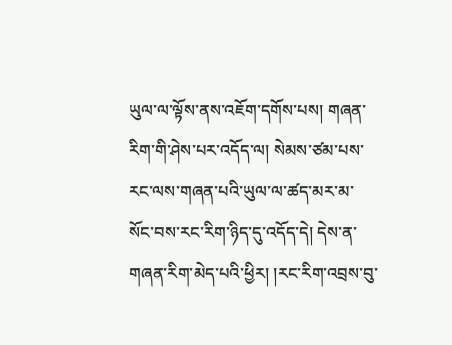ཡུལ་ལ་ལྟོས་ནས་འཇོག་དགོས་པས། གཞན་རིག་གི་ཤེས་པར་འདོད་ལ། སེམས་ཙམ་པས་རང་ལས་གཞན་པའི་ཡུལ་ལ་ཚད་མར་མ་སོང་བས་རང་རིག་ཉིད་དུ་འདོད་དེ། དེས་ན་གཞན་རིག་མེད་པའི་ཕྱིར། །རང་རིག་འབྲས་བུ་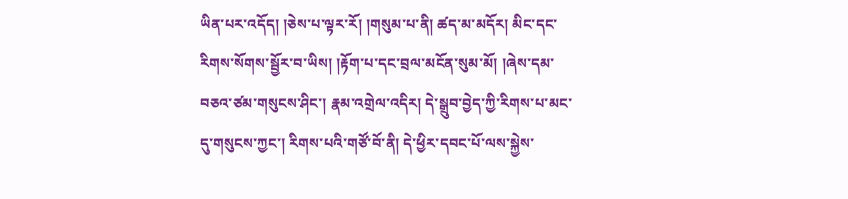ཡིན་པར་འདོད། །ཅེས་པ་ལྟར་རོ། །གསུམ་པ་ནི། ཚད་མ་མདོར། མིང་དང་རིགས་སོགས་སྦྱོར་བ་ཡིས། །རྟོག་པ་དང་བྲལ་མངོན་སུམ་མོ། །ཞེས་དམ་བཅའ་ཙམ་གསུངས་ཤིང་། རྣམ་འགྲེལ་འདིར། དེ་སྒྲུབ་བྱེད་ཀྱི་རིགས་པ་མང་དུ་གསུངས་ཀྱང་། རིགས་པའི་གཙོ་བོ་ནི། དེ་ཕྱིར་དབང་པོ་ལས་སྐྱེས་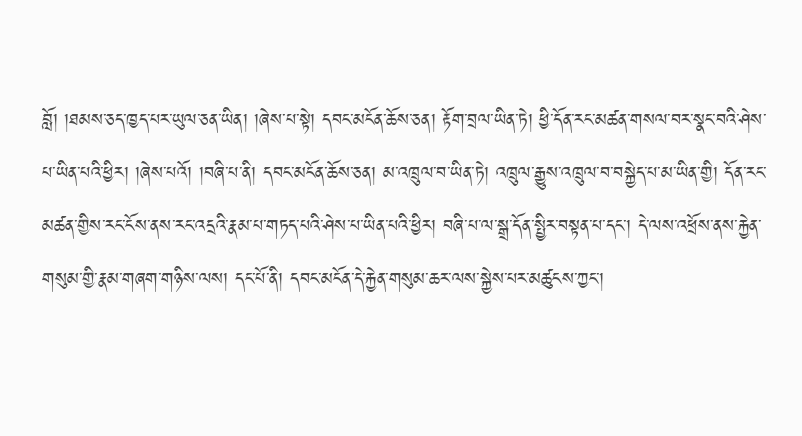བློ། །ཐམས་ཅད་ཁྱད་པར་ཡུལ་ཅན་ཡིན། །ཞེས་པ་སྟེ། དབང་མངོན་ཆོས་ཅན། རྟོག་བྲལ་ཡིན་ཏེ། ཕྱི་དོན་རང་མཚན་གསལ་བར་སྣང་བའི་ཤེས་པ་ཡིན་པའི་ཕྱིར། །ཞེས་པའོ། །བཞི་པ་ནི། དབང་མངོན་ཆོས་ཅན། མ་འཁྲུལ་བ་ཡིན་ཏེ། འཁྲུལ་རྒྱུས་འཁྲུལ་བ་བསྐྱེད་པ་མ་ཡིན་གྱི། དོན་རང་མཚན་གྱིས་རང་ངོས་ནས་རང་འདྲའི་རྣམ་པ་གཏད་པའི་ཤེས་པ་ཡིན་པའི་ཕྱིར། བཞི་པ་ལ་སྒྲ་དོན་སྤྱིར་བསྟན་པ་དང་། དེ་ལས་འཕྲོས་ནས་རྐྱེན་གསུམ་གྱི་རྣམ་གཞག་གཉིས་ལས། དང་པོ་ནི། དབང་མངོན་དེ་རྐྱེན་གསུམ་ཆར་ལས་སྐྱེས་པར་མཚུངས་ཀྱང་།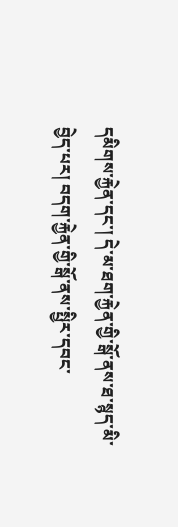དམིགས་རྐྱེན་དང་། དེ་མ་ཐག་རྐྱེན་གྱི་སྒོ་ནས་ཐ་སྙད་མི་བྱེད་པར། བདག་རྐྱེན་གྱི་སྒོ་ནས་སྤྱིར་དབང་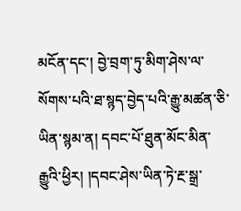མངོན་དང་། བྱེ་བྲག་ཏུ་མིག་ཤེས་ལ་སོགས་པའི་ཐ་སྙད་བྱེད་པའི་རྒྱུ་མཚན་ཅི་ཡིན་སྙམ་ན། དབང་པོ་ཐུན་མོང་མིན་རྒྱུའི་ཕྱིར། །དབང་ཤེས་ཡིན་ཏེ་རྔ་སྒྲ་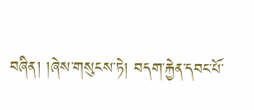བཞིན། །ཞེས་གསུངས་ཏེ། བདག་རྐྱེན་དབང་པོ་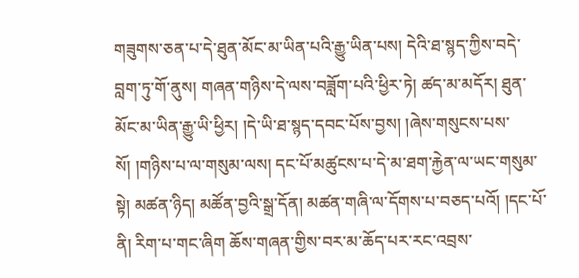གཟུགས་ཅན་པ་དེ་ཐུན་མོང་མ་ཡིན་པའི་རྒྱུ་ཡིན་པས། དེའི་ཐ་སྙད་ཀྱིས་བདེ་བླག་ཏུ་གོ་ནུས། གཞན་གཉིས་དེ་ལས་བཟློག་པའི་ཕྱིར་ཏེ། ཚད་མ་མདོར། ཐུན་མོང་མ་ཡིན་རྒྱུ་ཡི་ཕྱིར། །དེ་ཡི་ཐ་སྙད་དབང་པོས་བྱས། །ཞེས་གསུངས་པས་སོ། །གཉིས་པ་ལ་གསུམ་ལས། དང་པོ་མཚུངས་པ་དེ་མ་ཐག་རྐྱེན་ལ་ཡང་གསུམ་སྟེ། མཚན་ཉིད། མཚོན་བྱའི་སྒྲ་དོན། མཚན་གཞི་ལ་དོགས་པ་བཅད་པའོ། །དང་པོ་ནི། རིག་པ་གང་ཞིག ཆོས་གཞན་གྱིས་བར་མ་ཆོད་པར་རང་འབྲས་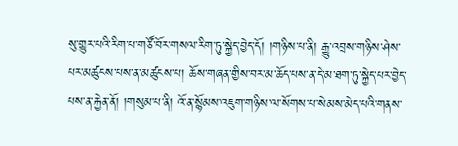སུ་གྱུར་པའི་རིག་པ་གཙོ་བོར་གསལ་རིག་ཏུ་སྐྱེད་བྱེད་དོ། །གཉིས་པ་ནི། རྒྱུ་འབྲས་གཉིས་ཤེས་པར་མཚུངས་པས་ན་མཚུངས་པ། ཆོས་གཞན་གྱིས་བར་མ་ཆོད་པས་ན་དེ་མ་ཐག་ཏུ་སྐྱེད་པར་བྱེད་པས་ན་རྐྱེན་ནོ། །གསུམ་པ་ནི། འོ་ན་སྙོམས་འཇུག་གཉིས་ལ་སོགས་པ་སེམས་མེད་པའི་གནས་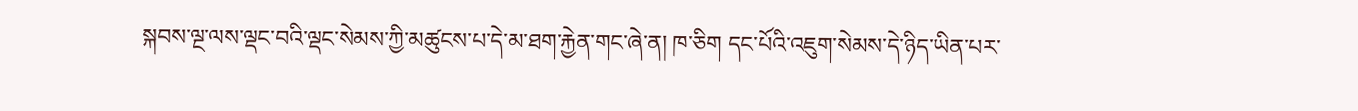སྐབས་ལྔ་ལས་ལྡང་བའི་ལྡང་སེམས་ཀྱི་མཚུངས་པ་དེ་མ་ཐག་རྐྱེན་གང་ཞེ་ན། ཁ་ཅིག དང་པོའི་འཇུག་སེམས་དེ་ཉིད་ཡིན་པར་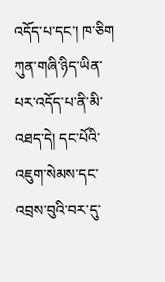འདོད་པ་དང་། ཁ་ཅིག ཀུན་གཞི་ཉིད་ཡིན་པར་འདོད་པ་ནི་མི་འཐད་དེ། དང་པོའི་འཇུག་སེམས་དང་འབྲས་བུའི་བར་དུ་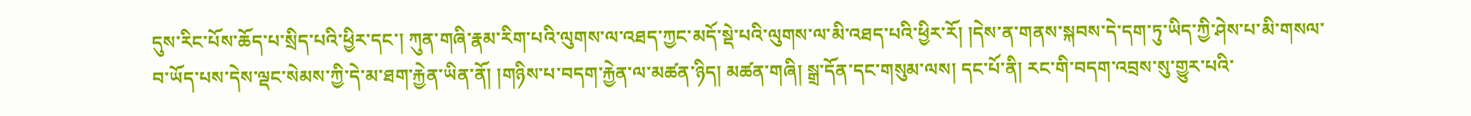དུས་རིང་པོས་ཆོད་པ་སྲིད་པའི་ཕྱིར་དང་། ཀུན་གཞི་རྣམ་རིག་པའི་ལུགས་ལ་འཐད་ཀྱང་མདོ་སྡེ་པའི་ལུགས་ལ་མི་འཐད་པའི་ཕྱིར་རོ། །དེས་ན་གནས་སྐབས་དེ་དག་ཏུ་ཡིད་ཀྱི་ཤེས་པ་མི་གསལ་བ་ཡོད་པས་དེས་ལྡང་སེམས་ཀྱི་དེ་མ་ཐག་རྐྱེན་ཡིན་ནོ། །གཉིས་པ་བདག་རྐྱེན་ལ་མཚན་ཉིད། མཚན་གཞི། སྒྲ་དོན་དང་གསུམ་ལས། དང་པོ་ནི། རང་གི་བདག་འབྲས་སུ་གྱུར་པའི་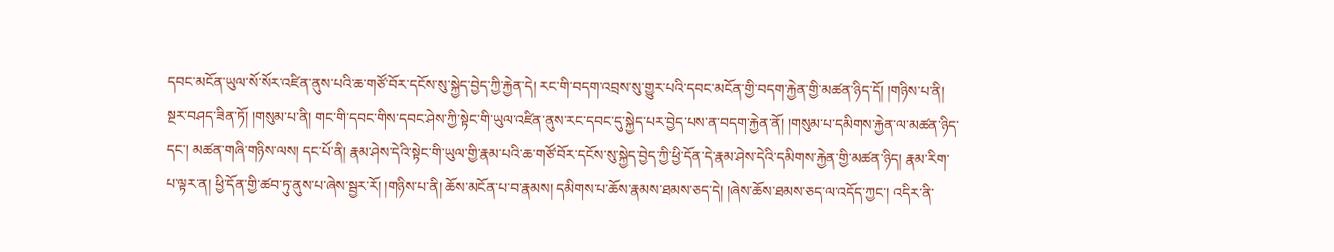དབང་མངོན་ཡུལ་སོ་སོར་འཛིན་ནུས་པའི་ཆ་གཙོ་བོར་དངོས་སུ་སྐྱེད་བྱེད་ཀྱི་རྐྱེན་དེ། རང་གི་བདག་འབྲས་སུ་གྱུར་པའི་དབང་མངོན་གྱི་བདག་རྐྱེན་གྱི་མཚན་ཉིད་དོ། །གཉིས་པ་ནི། སྔར་བཤད་ཟིན་ཏོ། །གསུམ་པ་ནི། གང་གི་དབང་གིས་དབང་ཤེས་ཀྱི་སྟེང་གི་ཡུལ་འཛིན་ནུས་རང་དབང་དུ་སྐྱེད་པར་བྱེད་པས་ན་བདག་རྐྱེན་ནོ། །གསུམ་པ་དམིགས་རྐྱེན་ལ་མཚན་ཉིད་དང་། མཚན་གཞི་གཉིས་ལས། དང་པོ་ནི། རྣམ་ཤེས་དེའི་སྟེང་གི་ཡུལ་གྱི་རྣམ་པའི་ཆ་གཙོ་བོར་དངོས་སུ་སྐྱེད་བྱེད་ཀྱི་ཕྱི་དོན་དེ་རྣམ་ཤེས་དེའི་དམིགས་རྐྱེན་གྱི་མཚན་ཉིད། རྣམ་རིག་པ་ལྟར་ན། ཕྱི་དོན་གྱི་ཚབ་ཏུ་ནུས་པ་ཞེས་སྦྱར་རོ། །གཉིས་པ་ནི། ཆོས་མངོན་པ་བ་རྣམས། དམིགས་པ་ཆོས་རྣམས་ཐམས་ཅད་དེ། །ཞེས་ཆོས་ཐམས་ཅད་ལ་འདོད་ཀྱང་། འདིར་ནི་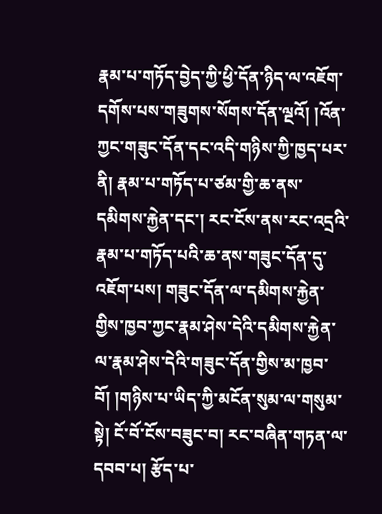རྣམ་པ་གཏོད་བྱེད་ཀྱི་ཕྱི་དོན་ཉིད་ལ་འཇོག་དགོས་པས་གཟུགས་སོགས་དོན་ལྔའོ། །འོན་ཀྱང་གཟུང་དོན་དང་འདི་གཉིས་ཀྱི་ཁྱད་པར་ནི། རྣམ་པ་གཏོད་པ་ཙམ་གྱི་ཆ་ནས་དམིགས་རྐྱེན་དང་། རང་ངོས་ནས་རང་འདྲའི་རྣམ་པ་གཏོད་པའི་ཆ་ནས་གཟུང་དོན་དུ་འཇོག་པས། གཟུང་དོན་ལ་དམིགས་རྐྱེན་གྱིས་ཁྱབ་ཀྱང་རྣམ་ཤེས་དེའི་དམིགས་རྐྱེན་ལ་རྣམ་ཤེས་དེའི་གཟུང་དོན་གྱིས་མ་ཁྱབ་བོ། །གཉིས་པ་ཡིད་ཀྱི་མངོན་སུམ་ལ་གསུམ་སྟེ། ངོ་བོ་ངོས་བཟུང་བ། རང་བཞིན་གཏན་ལ་དབབ་པ། རྩོད་པ་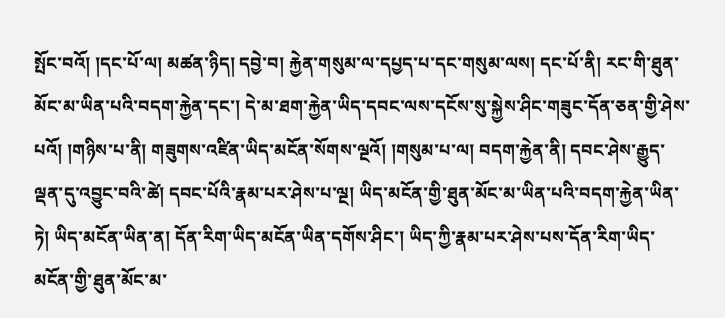སྤོང་བའོ། །དང་པོ་ལ། མཚན་ཉིད། དབྱེ་བ། རྐྱེན་གསུམ་ལ་དཔྱད་པ་དང་གསུམ་ལས། དང་པོ་ནི། རང་གི་ཐུན་མོང་མ་ཡིན་པའི་བདག་རྐྱེན་དང་། དེ་མ་ཐག་རྐྱེན་ཡིད་དབང་ལས་དངོས་སུ་སྐྱེས་ཤིང་གཟུང་དོན་ཅན་གྱི་ཤེས་པའོ། །གཉིས་པ་ནི། གཟུགས་འཛིན་ཡིད་མངོན་སོགས་ལྔའོ། །གསུམ་པ་ལ། བདག་རྐྱེན་ནི། དབང་ཤེས་རྒྱུད་ལྡན་དུ་འབྱུང་བའི་ཚེ། དབང་པོའི་རྣམ་པར་ཤེས་པ་ལྔ། ཡིད་མངོན་གྱི་ཐུན་མོང་མ་ཡིན་པའི་བདག་རྐྱེན་ཡིན་ཏེ། ཡིད་མངོན་ཡིན་ན། དོན་རིག་ཡིད་མངོན་ཡིན་དགོས་ཤིང་། ཡིད་ཀྱི་རྣམ་པར་ཤེས་པས་དོན་རིག་ཡིད་མངོན་གྱི་ཐུན་མོང་མ་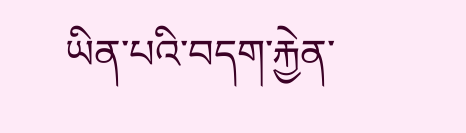ཡིན་པའི་བདག་རྐྱེན་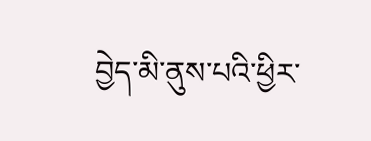བྱེད་མི་ནུས་པའི་ཕྱིར་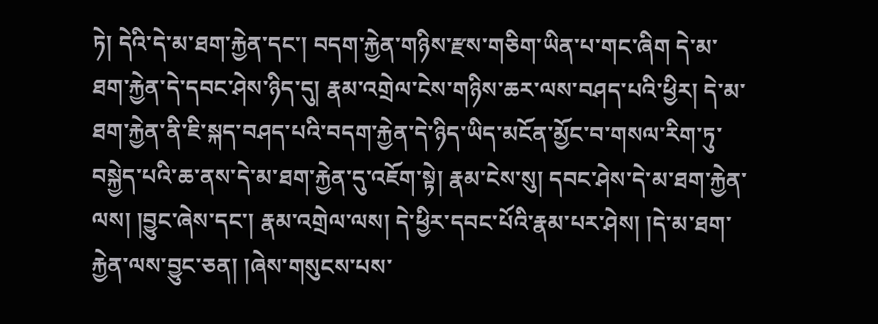ཏེ། དེའི་དེ་མ་ཐག་རྐྱེན་དང་། བདག་རྐྱེན་གཉིས་རྫས་གཅིག་ཡིན་པ་གང་ཞིག དེ་མ་ཐག་རྐྱེན་དེ་དབང་ཤེས་ཉིད་དུ། རྣམ་འགྲེལ་ངེས་གཉིས་ཆར་ལས་བཤད་པའི་ཕྱིར། དེ་མ་ཐག་རྐྱེན་ནི་ཇི་སྐད་བཤད་པའི་བདག་རྐྱེན་དེ་ཉིད་ཡིད་མངོན་མྱོང་བ་གསལ་རིག་ཏུ་བསྐྱེད་པའི་ཆ་ནས་དེ་མ་ཐག་རྐྱེན་དུ་འཇོག་སྟེ། རྣམ་ངེས་སུ། དབང་ཤེས་དེ་མ་ཐག་རྐྱེན་ལས། །བྱུང་ཞེས་དང་། རྣམ་འགྲེལ་ལས། དེ་ཕྱིར་དབང་པོའི་རྣམ་པར་ཤེས། །དེ་མ་ཐག་རྐྱེན་ལས་བྱུང་ཅན། །ཞེས་གསུངས་པས་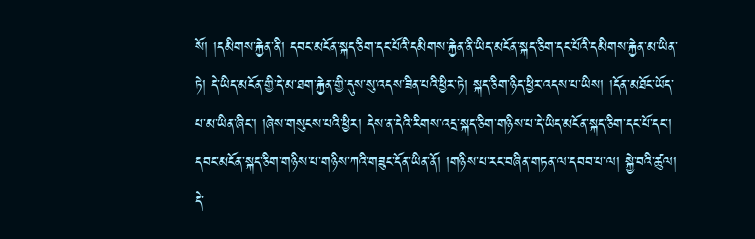སོ། །དམིགས་རྐྱེན་ནི། དབང་མངོན་སྐད་ཅིག་དང་པོའི་དམིགས་རྐྱེན་ནི་ཡིད་མངོན་སྐད་ཅིག་དང་པོའི་དམིགས་རྐྱེན་མ་ཡིན་ཏེ། དེ་ཡིད་མངོན་གྱི་དེ་མ་ཐག་རྐྱེན་གྱི་དུས་སུ་འདས་ཟིན་པའི་ཕྱིར་ཏེ། སྐད་ཅིག་ཉིད་ཕྱིར་འདས་པ་ཡིས། །དོན་མཐོང་ཡོད་པ་མ་ཡིན་ཞིང་། །ཞེས་གསུངས་པའི་ཕྱིར། དེས་ན་དེའི་རིགས་འདྲ་སྐད་ཅིག་གཉིས་པ་དེ་ཡིད་མངོན་སྐད་ཅིག་དང་པོ་དང་། དབང་མངོན་སྐད་ཅིག་གཉིས་པ་གཉིས་ཀའི་གཟུང་དོན་ཡིན་ནོ། །གཉིས་པ་རང་བཞིན་གཏན་ལ་དབབ་པ་ལ། སྐྱེ་བའི་ཚུལ། དེ་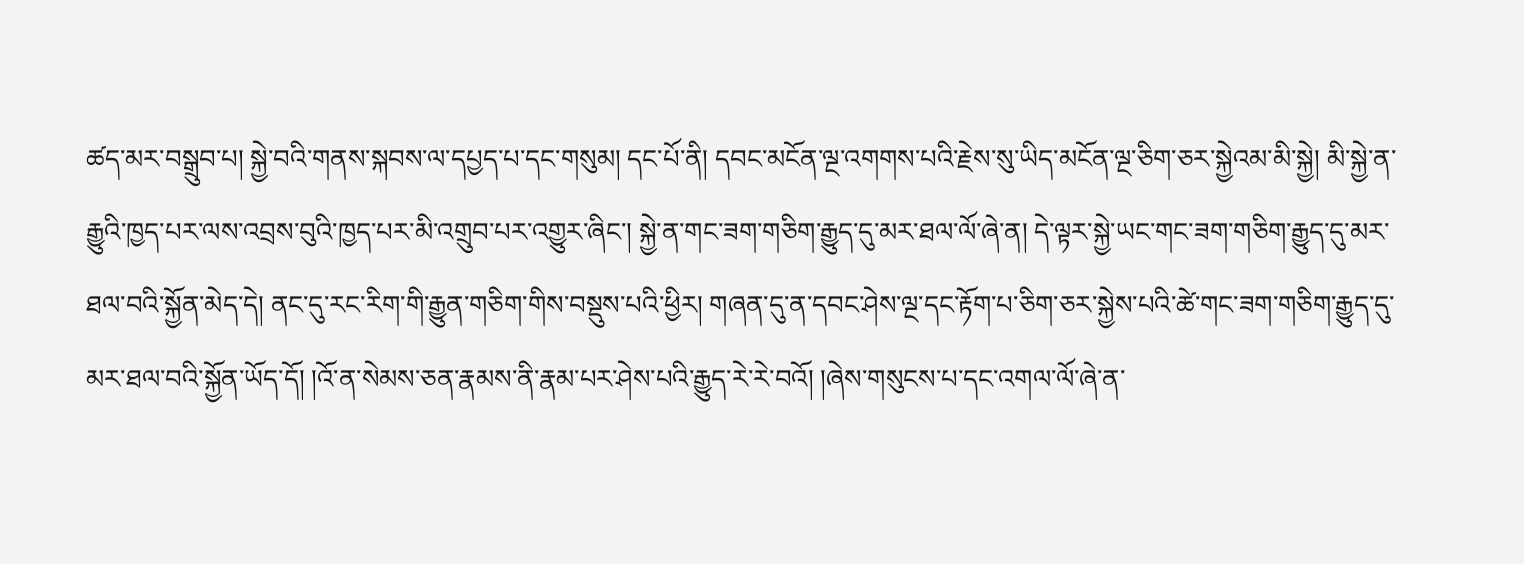ཚད་མར་བསྒྲུབ་པ། སྐྱེ་བའི་གནས་སྐབས་ལ་དཔྱད་པ་དང་གསུམ། དང་པོ་ནི། དབང་མངོན་ལྔ་འགགས་པའི་རྗེས་སུ་ཡིད་མངོན་ལྔ་ཅིག་ཅར་སྐྱེའམ་མི་སྐྱེ། མི་སྐྱེ་ན་རྒྱུའི་ཁྱད་པར་ལས་འབྲས་བུའི་ཁྱད་པར་མི་འགྲུབ་པར་འགྱུར་ཞིང་། སྐྱེ་ན་གང་ཟག་གཅིག་རྒྱུད་དུ་མར་ཐལ་ལོ་ཞེ་ན། དེ་ལྟར་སྐྱེ་ཡང་གང་ཟག་གཅིག་རྒྱུད་དུ་མར་ཐལ་བའི་སྐྱོན་མེད་དེ། ནང་དུ་རང་རིག་གི་རྒྱུན་གཅིག་གིས་བསྡུས་པའི་ཕྱིར། གཞན་དུ་ན་དབང་ཤེས་ལྔ་དང་རྟོག་པ་ཅིག་ཅར་སྐྱེས་པའི་ཚེ་གང་ཟག་གཅིག་རྒྱུད་དུ་མར་ཐལ་བའི་སྐྱོན་ཡོད་དོ། །འོ་ན་སེམས་ཅན་རྣམས་ནི་རྣམ་པར་ཤེས་པའི་རྒྱུད་རེ་རེ་བའོ། །ཞེས་གསུངས་པ་དང་འགལ་ལོ་ཞེ་ན་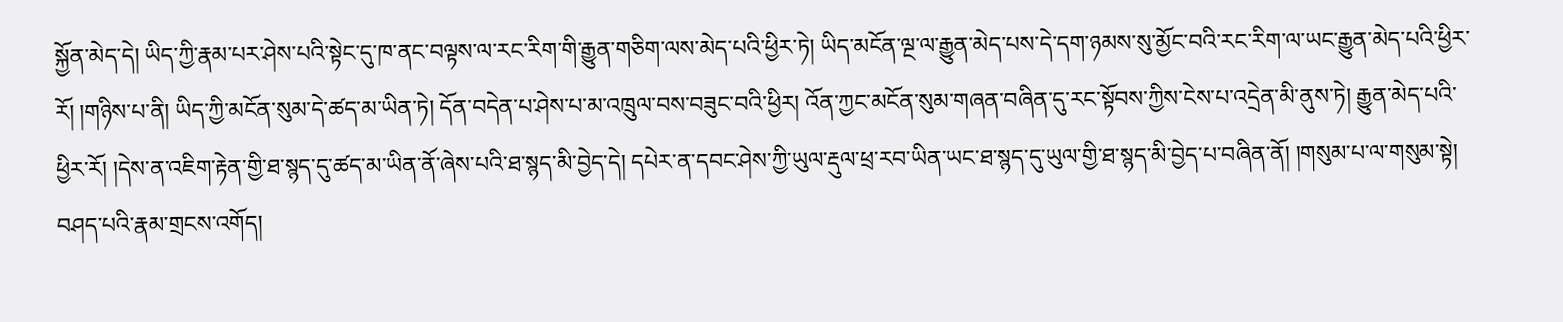སྐྱོན་མེད་དེ། ཡིད་ཀྱི་རྣམ་པར་ཤེས་པའི་སྟེང་དུ་ཁ་ནང་བལྟས་ལ་རང་རིག་གི་རྒྱུན་གཅིག་ལས་མེད་པའི་ཕྱིར་ཏེ། ཡིད་མངོན་ལྔ་ལ་རྒྱུན་མེད་པས་དེ་དག་ཉམས་སུ་མྱོང་བའི་རང་རིག་ལ་ཡང་རྒྱུན་མེད་པའི་ཕྱིར་རོ། །གཉིས་པ་ནི། ཡིད་ཀྱི་མངོན་སུམ་དེ་ཚད་མ་ཡིན་ཏེ། དོན་བདེན་པ་ཤེས་པ་མ་འཁྲུལ་བས་བཟུང་བའི་ཕྱིར། འོན་ཀྱང་མངོན་སུམ་གཞན་བཞིན་དུ་རང་སྟོབས་ཀྱིས་ངེས་པ་འདྲེན་མི་ནུས་ཏེ། རྒྱུན་མེད་པའི་ཕྱིར་རོ། །དེས་ན་འཇིག་རྟེན་གྱི་ཐ་སྙད་དུ་ཚད་མ་ཡིན་ནོ་ཞེས་པའི་ཐ་སྙད་མི་བྱེད་དེ། དཔེར་ན་དབང་ཤེས་ཀྱི་ཡུལ་རྡུལ་ཕྲ་རབ་ཡིན་ཡང་ཐ་སྙད་དུ་ཡུལ་གྱི་ཐ་སྙད་མི་བྱེད་པ་བཞིན་ནོ། །གསུམ་པ་ལ་གསུམ་སྟེ། བཤད་པའི་རྣམ་གྲངས་འགོད།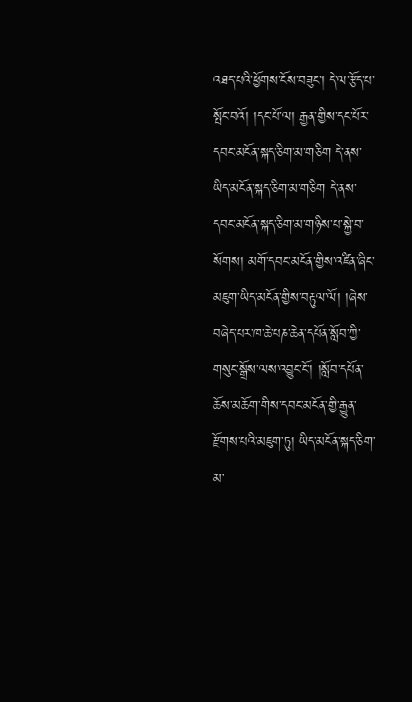འཐད་པའི་ཕྱོགས་ངོས་བཟུང་། དེ་ལ་རྩོད་པ་སྤོང་བའོ། །དང་པོ་ལ། རྒྱན་གྱིས་དང་པོར་དབང་མངོན་སྐད་ཅིག་མ་གཅིག དེ་ནས་ཡིད་མངོན་སྐད་ཅིག་མ་གཅིག དེ་ནས་དབང་མངོན་སྐད་ཅིག་མ་གཉིས་པ་སྐྱེ་བ་སོགས། མགོ་དབང་མངོན་གྱིས་འཛིན་ཞིང་མཇུག་ཡིད་མངོན་གྱིས་བརྟུལ་ལོ། །ཞེས་བཞེད་པར་ཁ་ཆེ་པཎ་ཆེན་དཔོན་སློབ་ཀྱི་གསུང་སྒྲོས་ལས་འབྱུང་ངོ་། །སློབ་དཔོན་ཆོས་མཆོག་གིས་དབང་མངོན་གྱི་རྒྱུན་རྫོགས་པའི་མཇུག་ཏུ། ཡིད་མངོན་སྐད་ཅིག་མ་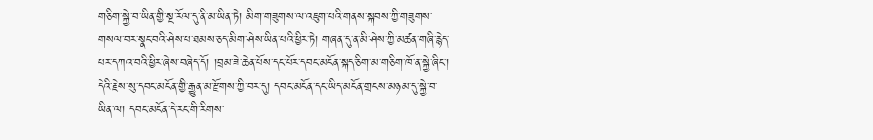གཅིག་སྐྱེ་བ་ཡིན་གྱི་སྔ་རོལ་དུ་ནི་མ་ཡིན་ཏེ། མིག་གཟུགས་ལ་འཇུག་པའི་གནས་སྐབས་ཀྱི་གཟུགས་གསལ་བར་སྣང་བའི་ཤེས་པ་ཐམས་ཅད་མིག་ཤེས་ཡིན་པའི་ཕྱིར་ཏེ། གཞན་དུ་ན་མི་ཤེས་ཀྱི་མཚན་གཞི་རྙེད་པར་དཀའ་བའི་ཕྱིར་ཞེས་བཞེད་དོ། །བྲམ་ཟེ་ཆེན་པོས་དང་པོར་དབང་མངོན་སྐད་ཅིག་མ་གཅིག་ཁོ་ན་སྐྱེ་ཞིང་། དེའི་རྗེས་སུ་དབང་མངོན་གྱི་རྒྱུན་མ་རྫོགས་ཀྱི་བར་དུ། དབང་མངོན་དང་ཡིད་མངོན་གྲངས་མཉམ་དུ་སྐྱེ་བ་ཡིན་ལ། དབང་མངོན་དེ་རང་གི་རིགས་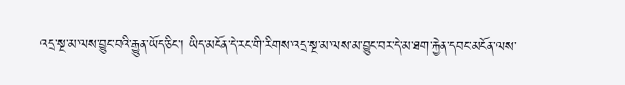འདྲ་སྔ་མ་ལས་བྱུང་བའི་རྒྱུན་ཡོད་ཅིང་། ཡིད་མངོན་དེ་རང་གི་རིགས་འདྲ་སྔ་མ་ལས་མ་བྱུང་བར་དེ་མ་ཐག་རྐྱེན་དབང་མངོན་ལས་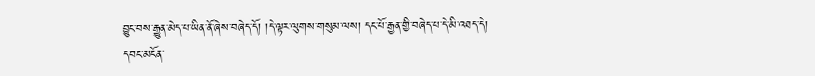བྱུང་བས་རྒྱུན་མེད་པ་ཡིན་ནོ་ཞེས་བཞེད་དོ། །དེ་ལྟར་ལུགས་གསུམ་ལས། དང་པོ་རྒྱན་གྱི་བཞེད་པ་དེ་མི་འཐད་དེ། དབང་མངོན་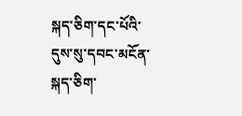སྐད་ཅིག་དང་པོའི་དུས་སུ་དབང་མངོན་སྐད་ཅིག་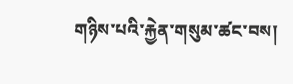གཉིས་པའི་རྐྱེན་གསུམ་ཚང་བས།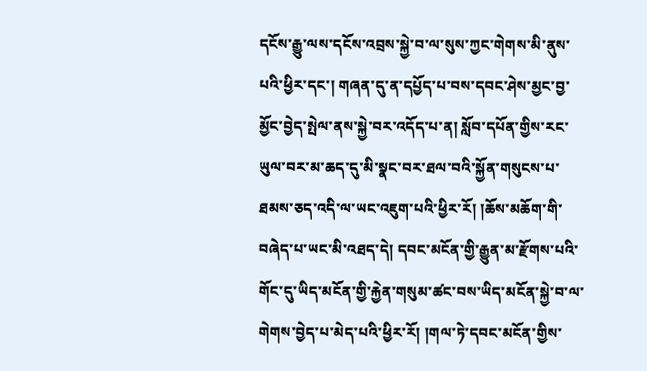དངོས་རྒྱུ་ལས་དངོས་འབྲས་སྐྱེ་བ་ལ་སུས་ཀྱང་གེགས་མི་ནུས་པའི་ཕྱིར་དང་། གཞན་དུ་ན་དཔྱོད་པ་བས་དབང་ཤེས་མྱང་བྱ་མྱོང་བྱེད་སྤེལ་ནས་སྐྱེ་བར་འདོད་པ་ན། སློབ་དཔོན་གྱིས་རང་ཡུལ་བར་མ་ཆད་དུ་མི་སྣང་བར་ཐལ་བའི་སྐྱོན་གསུངས་པ་ཐམས་ཅད་འདི་ལ་ཡང་འཇུག་པའི་ཕྱིར་རོ། །ཆོས་མཆོག་གི་བཞེད་པ་ཡང་མི་འཐད་དེ། དབང་མངོན་གྱི་རྒྱུན་མ་རྫོགས་པའི་གོང་དུ་ཡིད་མངོན་གྱི་རྐྱེན་གསུམ་ཚང་བས་ཡིད་མངོན་སྐྱེ་བ་ལ་གེགས་བྱེད་པ་མེད་པའི་ཕྱིར་རོ། །གལ་ཏེ་དབང་མངོན་གྱིས་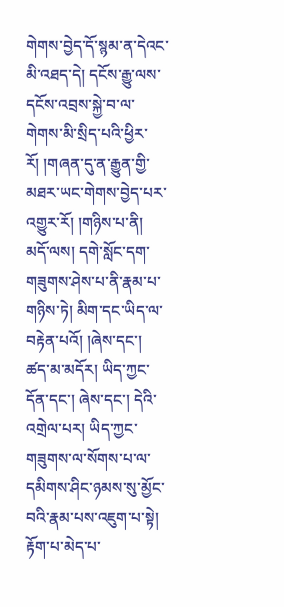གེགས་བྱེད་དོ་སྙམ་ན་དེའང་མི་འཐད་དེ། དངོས་རྒྱུ་ལས་དངོས་འབྲས་སྐྱེ་བ་ལ་གེགས་མི་སྲིད་པའི་ཕྱིར་རོ། །གཞན་དུ་ན་རྒྱུན་གྱི་མཐར་ཡང་གེགས་བྱེད་པར་འགྱུར་རོ། །གཉིས་པ་ནི། མདོ་ལས། དགེ་སློང་དག་གཟུགས་ཤེས་པ་ནི་རྣམ་པ་གཉིས་ཏེ། མིག་དང་ཡིད་ལ་བརྟེན་པའོ། །ཞེས་དང་། ཚད་མ་མདོར། ཡིད་ཀྱང་དོན་དང་། ཞེས་དང་། དེའི་འགྲེལ་པར། ཡིད་ཀྱང་གཟུགས་ལ་སོགས་པ་ལ་དམིགས་ཤིང་ཉམས་སུ་མྱོང་བའི་རྣམ་པས་འཇུག་པ་སྟེ། རྟོག་པ་མེད་པ་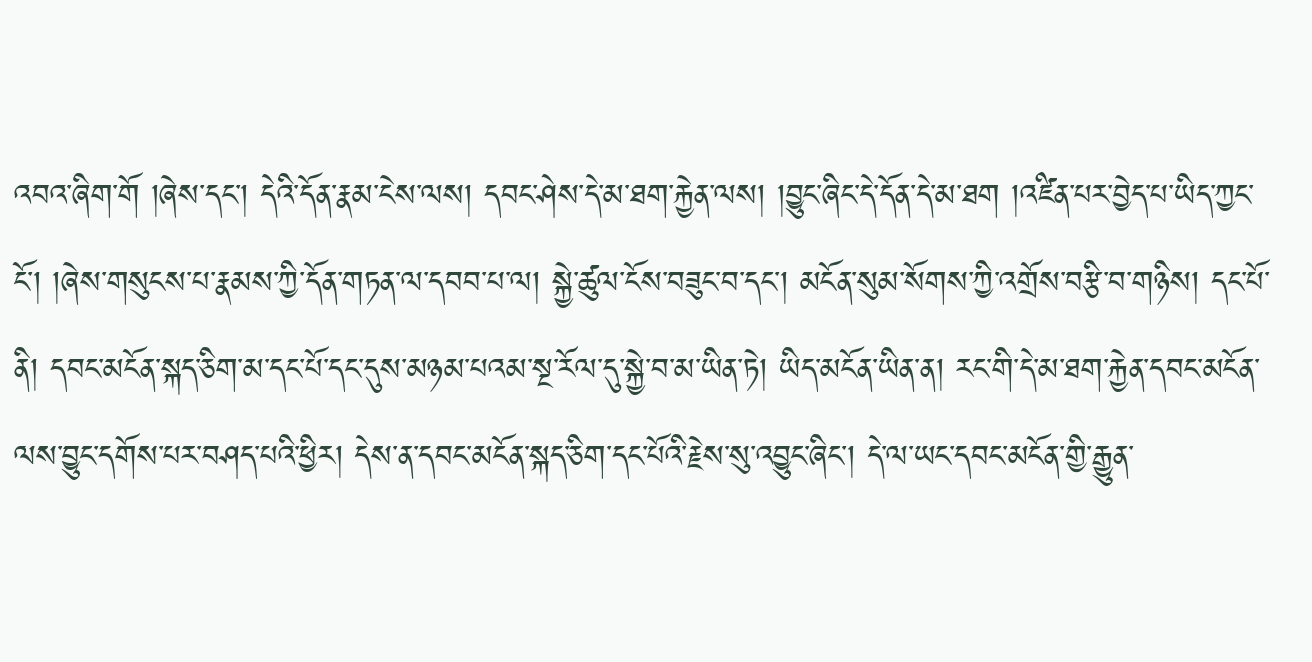འབའ་ཞིག་གོ །ཞེས་དང་། དེའི་དོན་རྣམ་ངེས་ལས། དབང་ཤེས་དེ་མ་ཐག་རྐྱེན་ལས། །བྱུང་ཞིང་དེ་དོན་དེ་མ་ཐག །འཛིན་པར་བྱེད་པ་ཡིད་ཀྱང་ངོ་། །ཞེས་གསུངས་པ་རྣམས་ཀྱི་དོན་གཏན་ལ་དབབ་པ་ལ། སྐྱེ་ཚུལ་ངོས་བཟུང་བ་དང་། མངོན་སུམ་སོགས་ཀྱི་འགྲོས་བརྩི་བ་གཉིས། དང་པོ་ནི། དབང་མངོན་སྐད་ཅིག་མ་དང་པོ་དང་དུས་མཉམ་པའམ་སྔ་རོལ་དུ་སྐྱེ་བ་མ་ཡིན་ཏེ། ཡིད་མངོན་ཡིན་ན། རང་གི་དེ་མ་ཐག་རྐྱེན་དབང་མངོན་ལས་བྱུང་དགོས་པར་བཤད་པའི་ཕྱིར། དེས་ན་དབང་མངོན་སྐད་ཅིག་དང་པོའི་རྗེས་སུ་འབྱུང་ཞིང་། དེ་ལ་ཡང་དབང་མངོན་གྱི་རྒྱུན་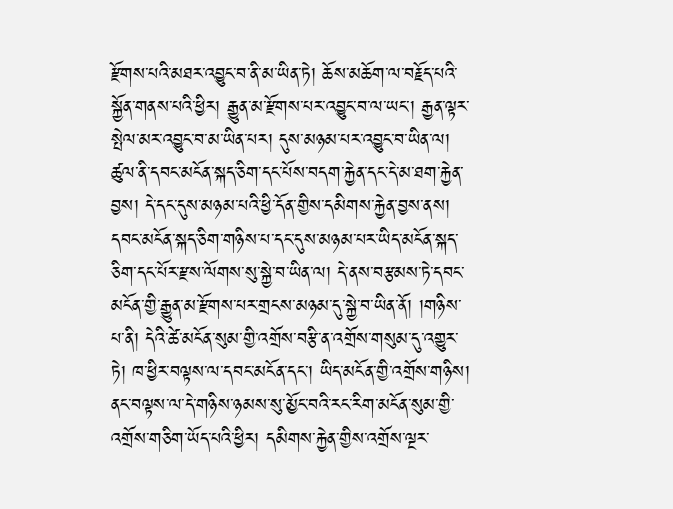རྫོགས་པའི་མཐར་འབྱུང་བ་ནི་མ་ཡིན་ཏེ། ཆོས་མཆོག་ལ་བརྗོད་པའི་སྐྱོན་གནས་པའི་ཕྱིར། རྒྱུན་མ་རྫོགས་པར་འབྱུང་བ་ལ་ཡང་། རྒྱན་ལྟར་སྤེལ་མར་འབྱུང་བ་མ་ཡིན་པར། དུས་མཉམ་པར་འབྱུང་བ་ཡིན་ལ། ཚུལ་ནི་དབང་མངོན་སྐད་ཅིག་དང་པོས་བདག་རྐྱེན་དང་དེ་མ་ཐག་རྐྱེན་བྱས། དེ་དང་དུས་མཉམ་པའི་ཕྱི་དོན་གྱིས་དམིགས་རྐྱེན་བྱས་ནས། དབང་མངོན་སྐད་ཅིག་གཉིས་པ་དང་དུས་མཉམ་པར་ཡིད་མངོན་སྐད་ཅིག་དང་པོར་རྫས་ལོགས་སུ་སྐྱེ་བ་ཡིན་ལ། དེ་ནས་བརྩམས་ཏེ་དབང་མངོན་གྱི་རྒྱུན་མ་རྫོགས་པར་གྲངས་མཉམ་དུ་སྐྱེ་བ་ཡིན་ནོ། །གཉིས་པ་ནི། དེའི་ཚེ་མངོན་སུམ་གྱི་འགྲོས་བརྩི་ན་འགྲོས་གསུམ་དུ་འགྱུར་ཏེ། ཁ་ཕྱིར་བལྟས་ལ་དབང་མངོན་དང་། ཡིད་མངོན་གྱི་འགྲོས་གཉིས། ནང་བལྟས་ལ་དེ་གཉིས་ཉམས་སུ་མྱོང་བའི་རང་རིག་མངོན་སུམ་གྱི་འགྲོས་གཅིག་ཡོད་པའི་ཕྱིར། དམིགས་རྐྱེན་གྱིས་འགྲོས་ལྔར་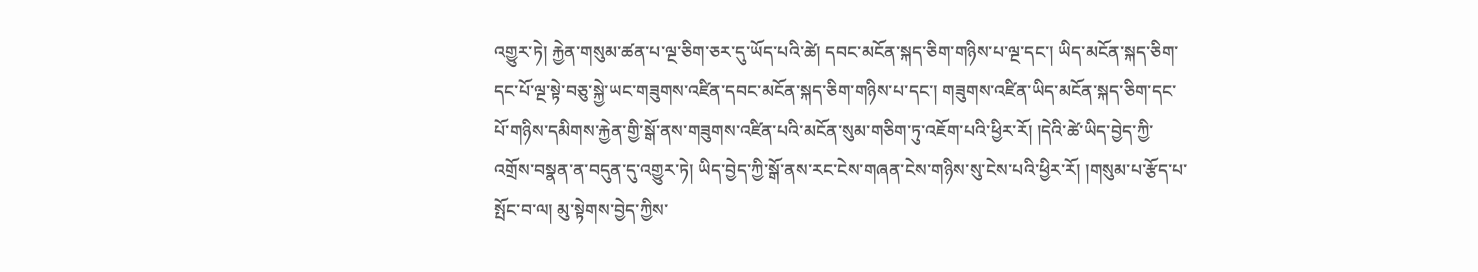འགྱུར་ཏེ། རྐྱེན་གསུམ་ཚན་པ་ལྔ་ཅིག་ཅར་དུ་ཡོད་པའི་ཚེ། དབང་མངོན་སྐད་ཅིག་གཉིས་པ་ལྔ་དང་། ཡིད་མངོན་སྐད་ཅིག་དང་པོ་ལྔ་སྟེ་བཅུ་སྐྱེ་ཡང་གཟུགས་འཛིན་དབང་མངོན་སྐད་ཅིག་གཉིས་པ་དང་། གཟུགས་འཛིན་ཡིད་མངོན་སྐད་ཅིག་དང་པོ་གཉིས་དམིགས་རྐྱེན་གྱི་སྒོ་ནས་གཟུགས་འཛིན་པའི་མངོན་སུམ་གཅིག་ཏུ་འཇོག་པའི་ཕྱིར་རོ། །དེའི་ཚེ་ཡིད་བྱེད་ཀྱི་འགྲོས་བསྣན་ན་བདུན་དུ་འགྱུར་ཏེ། ཡིད་བྱེད་ཀྱི་སྒོ་ནས་རང་ངེས་གཞན་ངེས་གཉིས་སུ་ངེས་པའི་ཕྱིར་རོ། །གསུམ་པ་རྩོད་པ་སྤོང་བ་ལ། མུ་སྟེགས་བྱེད་ཀྱིས་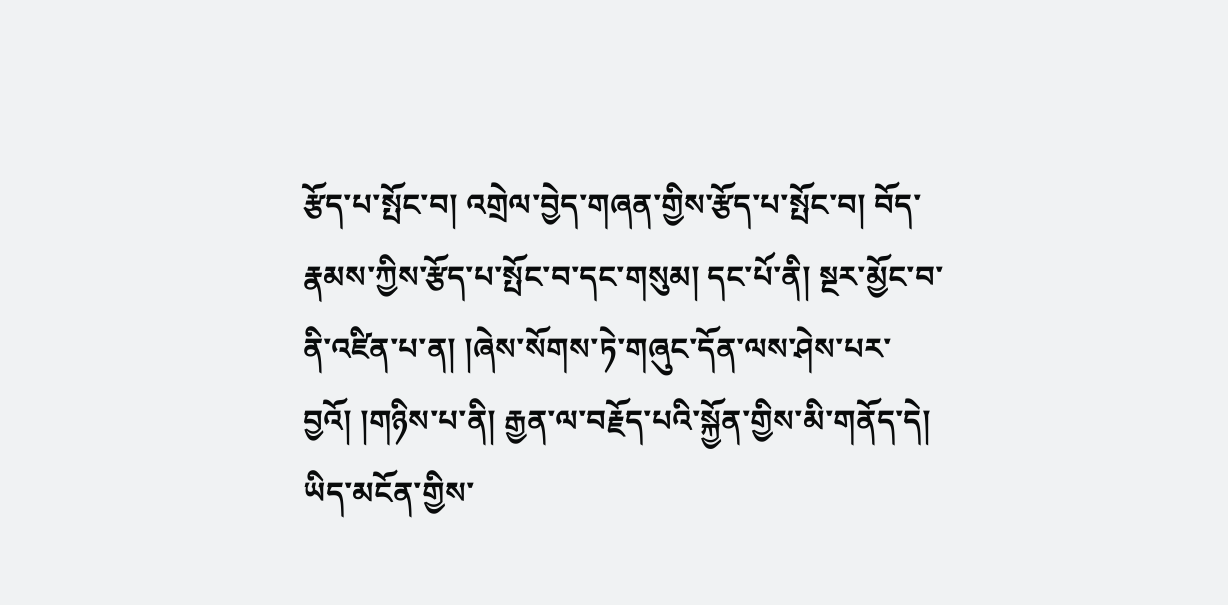རྩོད་པ་སྤོང་བ། འགྲེལ་བྱེད་གཞན་གྱིས་རྩོད་པ་སྤོང་བ། བོད་རྣམས་ཀྱིས་རྩོད་པ་སྤོང་བ་དང་གསུམ། དང་པོ་ནི། སྔར་མྱོང་བ་ནི་འཛིན་པ་ན། །ཞེས་སོགས་ཏེ་གཞུང་དོན་ལས་ཤེས་པར་བྱའོ། །གཉིས་པ་ནི། རྒྱན་ལ་བརྗོད་པའི་སྐྱོན་གྱིས་མི་གནོད་དེ། ཡིད་མངོན་གྱིས་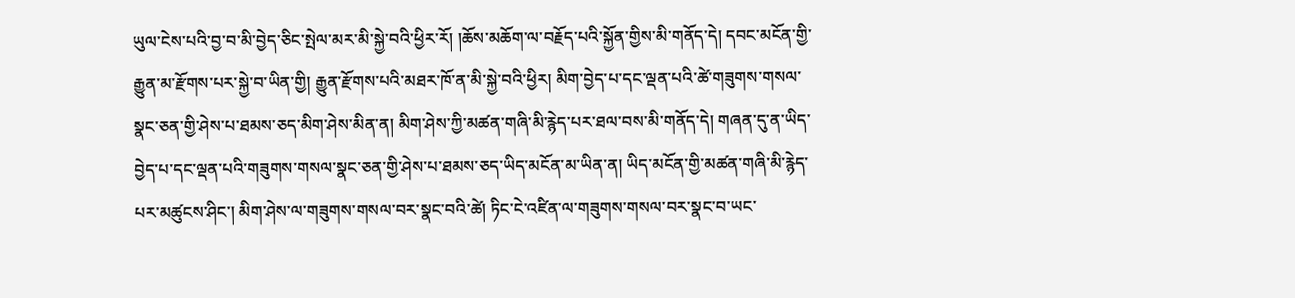ཡུལ་ངེས་པའི་བྱ་བ་མི་བྱེད་ཅིང་སྤེལ་མར་མི་སྐྱེ་བའི་ཕྱིར་རོ། །ཆོས་མཆོག་ལ་བརྗོད་པའི་སྐྱོན་གྱིས་མི་གནོད་དེ། དབང་མངོན་གྱི་རྒྱུན་མ་རྫོགས་པར་སྐྱེ་བ་ཡིན་གྱི། རྒྱུན་རྫོགས་པའི་མཐར་ཁོ་ན་མི་སྐྱེ་བའི་ཕྱིར། མིག་བྱེད་པ་དང་ལྡན་པའི་ཚེ་གཟུགས་གསལ་སྣང་ཅན་གྱི་ཤེས་པ་ཐམས་ཅད་མིག་ཤེས་མིན་ན། མིག་ཤེས་ཀྱི་མཚན་གཞི་མི་རྙེད་པར་ཐལ་བས་མི་གནོད་དེ། གཞན་དུ་ན་ཡིད་བྱེད་པ་དང་ལྡན་པའི་གཟུགས་གསལ་སྣང་ཅན་གྱི་ཤེས་པ་ཐམས་ཅད་ཡིད་མངོན་མ་ཡིན་ན། ཡིད་མངོན་གྱི་མཚན་གཞི་མི་རྙེད་པར་མཚུངས་ཤིང་། མིག་ཤེས་ལ་གཟུགས་གསལ་བར་སྣང་བའི་ཚེ། ཏིང་ངེ་འཛིན་ལ་གཟུགས་གསལ་བར་སྣང་བ་ཡང་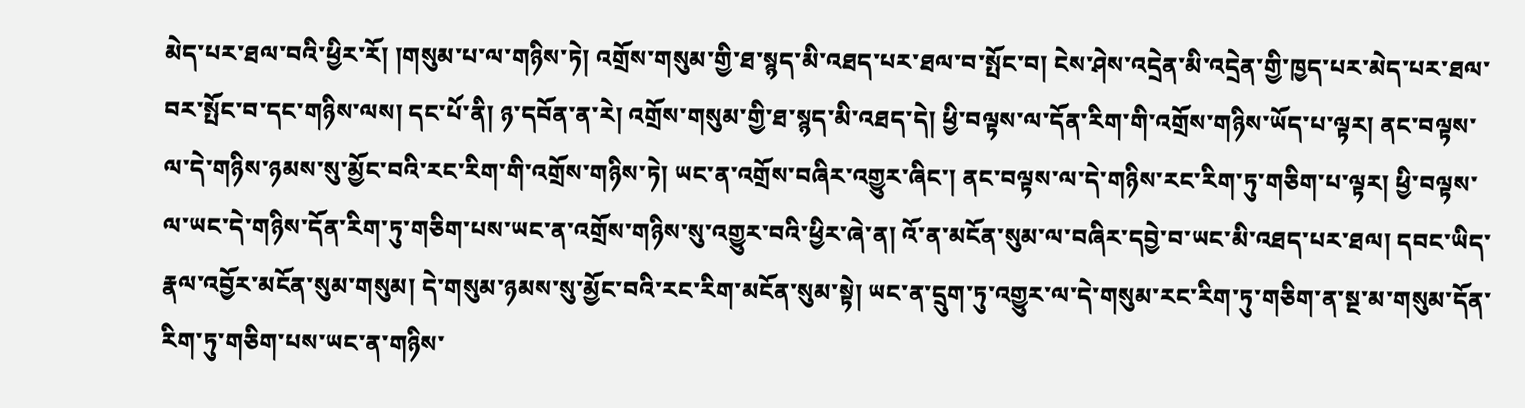མེད་པར་ཐལ་བའི་ཕྱིར་རོ། །གསུམ་པ་ལ་གཉིས་ཏེ། འགྲོས་གསུམ་གྱི་ཐ་སྙད་མི་འཐད་པར་ཐལ་བ་སྤོང་བ། ངེས་ཤེས་འདྲེན་མི་འདྲེན་གྱི་ཁྱད་པར་མེད་པར་ཐལ་བར་སྤོང་བ་དང་གཉིས་ལས། དང་པོ་ནི། ཉ་དབོན་ན་རེ། འགྲོས་གསུམ་གྱི་ཐ་སྙད་མི་འཐད་དེ། ཕྱི་བལྟས་ལ་དོན་རིག་གི་འགྲོས་གཉིས་ཡོད་པ་ལྟར། ནང་བལྟས་ལ་དེ་གཉིས་ཉམས་སུ་མྱོང་བའི་རང་རིག་གི་འགྲོས་གཉིས་ཏེ། ཡང་ན་འགྲོས་བཞིར་འགྱུར་ཞིང་། ནང་བལྟས་ལ་དེ་གཉིས་རང་རིག་ཏུ་གཅིག་པ་ལྟར། ཕྱི་བལྟས་ལ་ཡང་དེ་གཉིས་དོན་རིག་ཏུ་གཅིག་པས་ཡང་ན་འགྲོས་གཉིས་སུ་འགྱུར་བའི་ཕྱིར་ཞེ་ན། འོ་ན་མངོན་སུམ་ལ་བཞིར་དབྱེ་བ་ཡང་མི་འཐད་པར་ཐལ། དབང་ཡིད་རྣལ་འབྱོར་མངོན་སུམ་གསུམ། དེ་གསུམ་ཉམས་སུ་མྱོང་བའི་རང་རིག་མངོན་སུམ་སྟེ། ཡང་ན་དྲུག་ཏུ་འགྱུར་ལ་དེ་གསུམ་རང་རིག་ཏུ་གཅིག་ན་སྔ་མ་གསུམ་དོན་རིག་ཏུ་གཅིག་པས་ཡང་ན་གཉིས་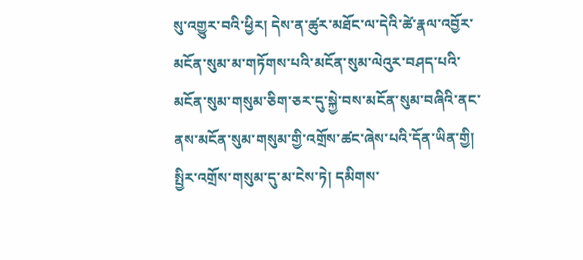སུ་འགྱུར་བའི་ཕྱིར། དེས་ན་ཚུར་མཐོང་ལ་དེའི་ཚེ་རྣལ་འབྱོར་མངོན་སུམ་མ་གཏོགས་པའི་མངོན་སུམ་ལེའུར་བཤད་པའི་མངོན་སུམ་གསུམ་ཅིག་ཅར་དུ་སྐྱེ་བས་མངོན་སུམ་བཞིའི་ནང་ནས་མངོན་སུམ་གསུམ་གྱི་འགྲོས་ཚང་ཞེས་པའི་དོན་ཡིན་གྱི། སྤྱིར་འགྲོས་གསུམ་དུ་མ་ངེས་ཏེ། དམིགས་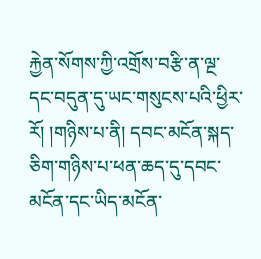རྐྱེན་སོགས་ཀྱི་འགྲོས་བརྩི་ན་ལྔ་དང་བདུན་དུ་ཡང་གསུངས་པའི་ཕྱིར་རོ། །གཉིས་པ་ནི། དབང་མངོན་སྐད་ཅིག་གཉིས་པ་ཕན་ཆད་དུ་དབང་མངོན་དང་ཡིད་མངོན་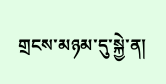གྲངས་མཉམ་དུ་སྐྱེ་ན།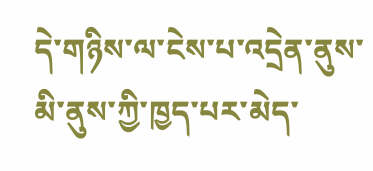དེ་གཉིས་ལ་ངེས་པ་འདྲེན་ནུས་མི་ནུས་ཀྱི་ཁྱད་པར་མེད་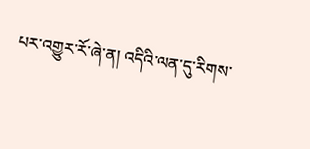པར་འགྱུར་རོ་ཞེ་ན། འདིའི་ལན་དུ་རིགས་